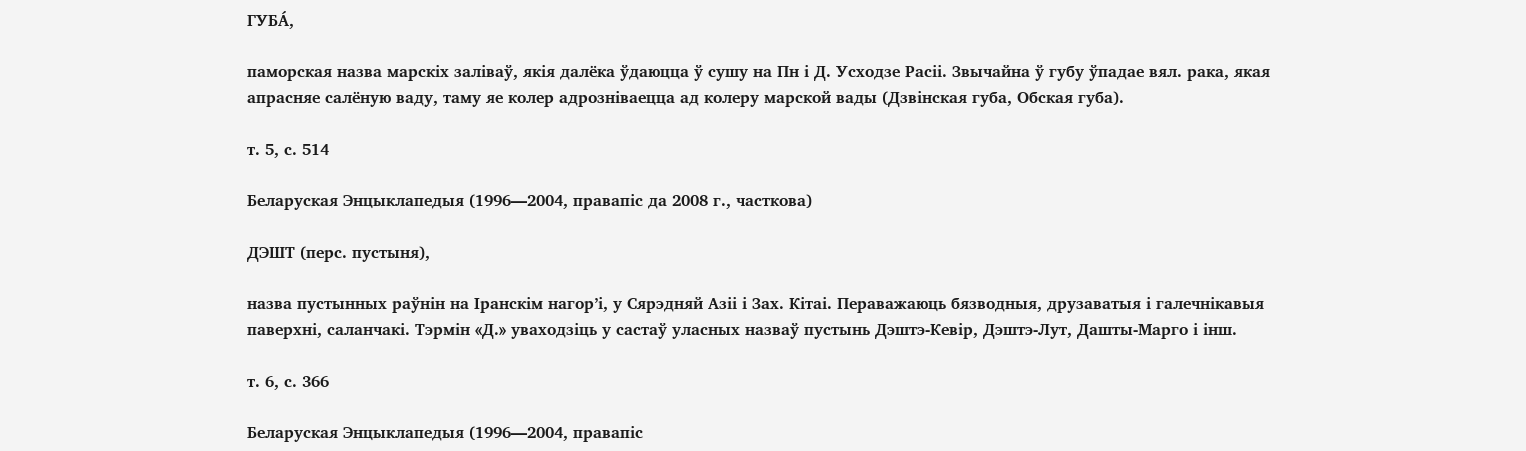ГУБА́,

паморская назва марскіх заліваў, якія далёка ўдаюцца ў сушу на Пн і Д. Усходзе Расіі. Звычайна ў губу ўпадае вял. рака, якая апрасняе салёную ваду, таму яе колер адрозніваецца ад колеру марской вады (Дзвінская губа, Обская губа).

т. 5, с. 514

Беларуская Энцыклапедыя (1996—2004, правапіс да 2008 г., часткова)

ДЭШТ (перс. пустыня),

назва пустынных раўнін на Іранскім нагор’і, у Сярэдняй Азіі і Зах. Кітаі. Пераважаюць бязводныя, друзаватыя і галечнікавыя паверхні, саланчакі. Тэрмін «Д.» уваходзіць у састаў уласных назваў пустынь Дэштэ-Кевір, Дэштэ-Лут, Дашты-Марго і інш.

т. 6, с. 366

Беларуская Энцыклапедыя (1996—2004, правапіс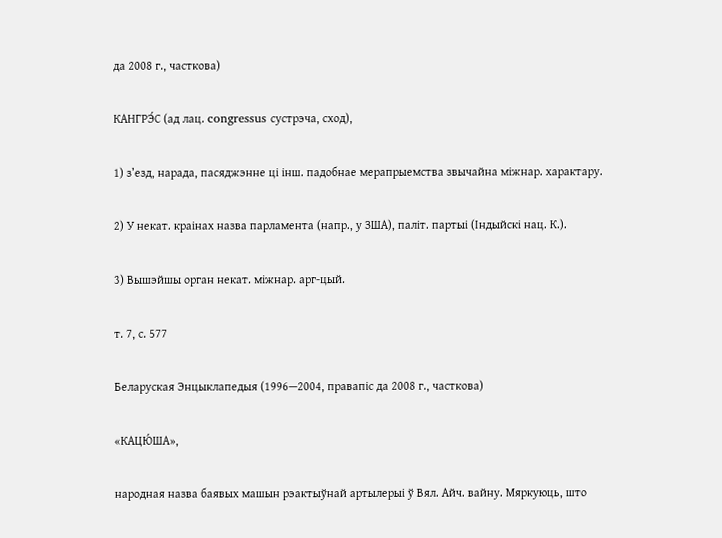да 2008 г., часткова)

КАНГРЭ́С (ад лац. congressus сустрэча, сход),

1) з’езд, нарада, пасяджэнне ці інш. падобнае мерапрыемства звычайна міжнар. характару.

2) У некат. краінах назва парламента (напр., у ЗША), паліт. партыі (Індыйскі нац. К.).

3) Вышэйшы орган некат. міжнар. арг-цый.

т. 7, с. 577

Беларуская Энцыклапедыя (1996—2004, правапіс да 2008 г., часткова)

«КАЦЮ́ША»,

народная назва баявых машын рэактыўнай артылерыі ў Вял. Айч. вайну. Мяркуюць, што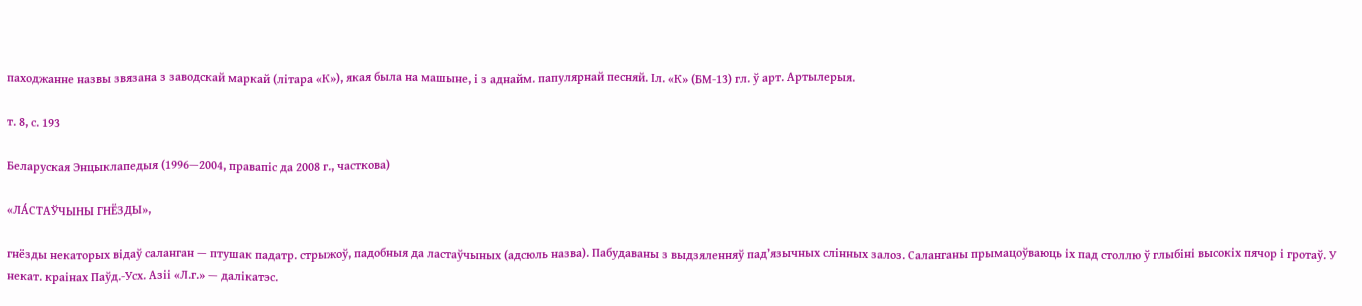паходжанне назвы звязана з заводскай маркай (літара «К»), якая была на машыне, і з аднайм. папулярнай песняй. Іл. «К» (БМ-13) гл. ў арт. Артылерыя.

т. 8, с. 193

Беларуская Энцыклапедыя (1996—2004, правапіс да 2008 г., часткова)

«ЛА́СТАЎЧЫНЫ ГНЁЗДЫ»,

гнёзды некаторых відаў саланган — птушак падатр. стрыжоў, падобныя да ластаўчыных (адсюль назва). Пабудаваны з выдзяленняў пад’язычных слінных залоз. Саланганы прымацоўваюць іх пад столлю ў глыбіні высокіх пячор і гротаў. У некат. краінах Паўд.-Усх. Азіі «Л.г.» — далікатэс.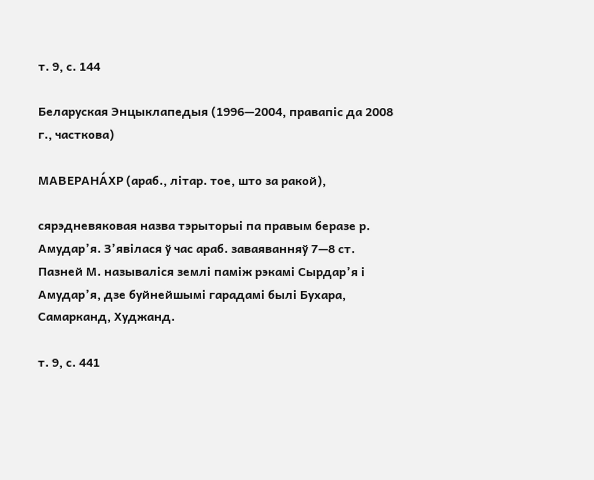т. 9, с. 144

Беларуская Энцыклапедыя (1996—2004, правапіс да 2008 г., часткова)

МАВЕРАНА́ХР (араб., літар. тое, што за ракой),

сярэдневяковая назва тэрыторыі па правым беразе р. Амудар’я. З’явілася ў час араб. заваяванняў 7—8 ст. Пазней М. называліся землі паміж рэкамі Сырдар’я і Амудар’я, дзе буйнейшымі гарадамі былі Бухара, Самарканд, Худжанд.

т. 9, с. 441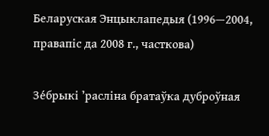Беларуская Энцыклапедыя (1996—2004, правапіс да 2008 г., часткова)

Зе́брыкі ’расліна братаўка дуброўная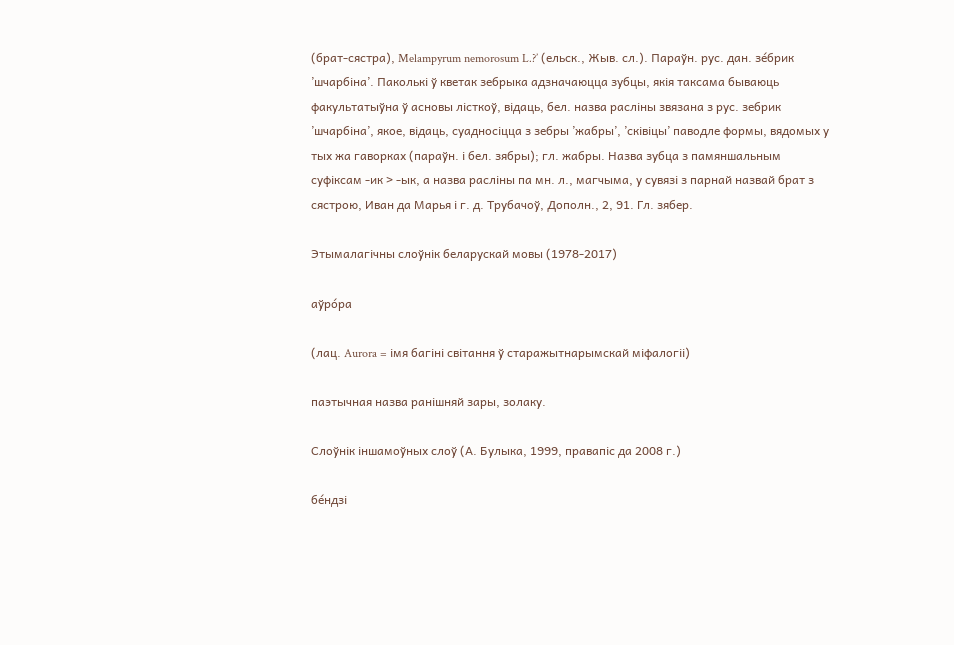(брат-сястра), Melampyrum nemorosum L.?’ (ельск., Жыв. сл.). Параўн. рус. дан. зе́брик ’шчарбіна’. Паколькі ў кветак зебрыка адзначаюцца зубцы, якія таксама бываюць факультатыўна ў асновы лісткоў, відаць, бел. назва расліны звязана з рус. зебрик ’шчарбіна’, якое, відаць, суадносіцца з зебры ’жабры’, ’сківіцы’ паводле формы, вядомых у тых жа гаворках (параўн. і бел. зябры); гл. жабры. Назва зубца з памяншальным суфіксам ‑ик > ‑ык, а назва расліны па мн. л., магчыма, у сувязі з парнай назвай брат з сястрою, Иван да Марья і г. д. Трубачоў, Дополн., 2, 91. Гл. зябер.

Этымалагічны слоўнік беларускай мовы (1978-2017)

аўро́ра

(лац. Aurora = імя багіні світання ў старажытнарымскай міфалогіі)

паэтычная назва ранішняй зары, золаку.

Слоўнік іншамоўных слоў (А. Булыка, 1999, правапіс да 2008 г.)

бе́ндзі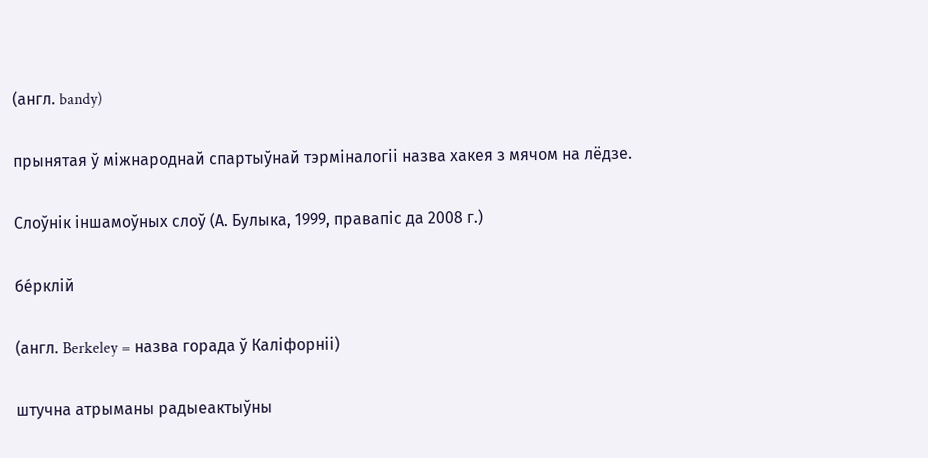(англ. bandy)

прынятая ў міжнароднай спартыўнай тэрміналогіі назва хакея з мячом на лёдзе.

Слоўнік іншамоўных слоў (А. Булыка, 1999, правапіс да 2008 г.)

бе́рклій

(англ. Berkeley = назва горада ў Каліфорніі)

штучна атрыманы радыеактыўны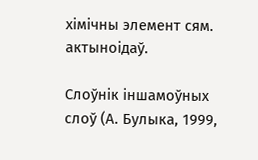хімічны элемент сям. актыноідаў.

Слоўнік іншамоўных слоў (А. Булыка, 1999,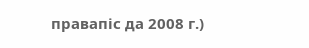правапіс да 2008 г.)